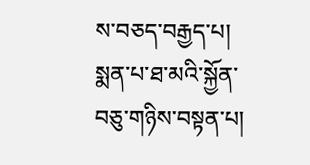ས་བཅད་བརྒྱད་པ།   སྨན་པ་ཐ་མའི་སྐྱོན་བཅུ་གཉིས་བསྟན་པ།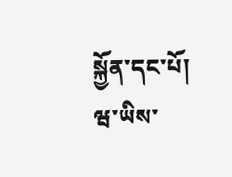སྐྱོན་དང་པོ།   ཝ་ཡིས་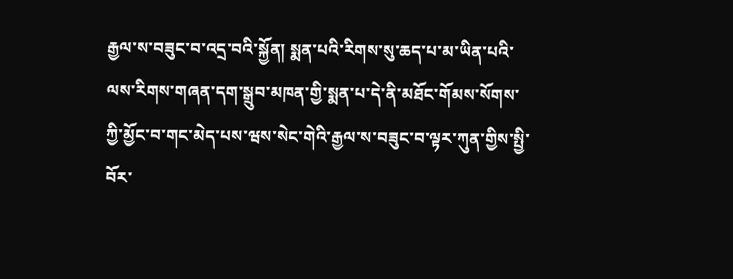རྒྱལ་ས་བཟུང་བ་འདྲ་བའི་སྐྱོན། སྨན་པའི་རིགས་སུ་ཆད་པ་མ་ཡིན་པའི་ལས་རིགས་གཞན་དག་སྒྲུབ་མཁན་གྱི་སྨན་པ་དེ་ནི་མཐོང་གོམས་སོགས་ཀྱི་མྱོང་བ་གང་མེད་པས་ཝས་སེང་གེའི་རྒྱལ་ས་བཟུང་བ་ལྟར་ཀུན་གྱིས་སྤྱི་བོར་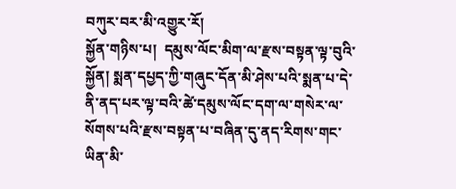བཀུར་བར་མི་འགྱུར་རོ།
སྐྱོན་གཉིས་པ།  དམུས་ལོང་མིག་ལ་རྫས་བསྟན་ལྟ་བུའི་སྐྱོན། སྨན་དཔྱད་ཀྱི་གཞུང་དོན་མི་ཤེས་པའི་སྨན་པ་དེ་ནི་ནད་པར་ལྟ་བའི་ཚེ་དམུས་ལོང་དག་ལ་གསེར་ལ་སོགས་པའི་རྫས་བསྟན་པ་བཞིན་དུ་ནད་རིགས་གང་ཡིན་མི་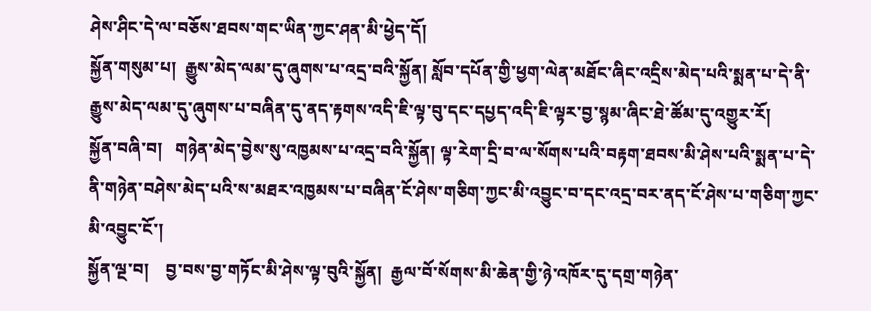ཤེས་ཤིང་དེ་ལ་བཅོས་ཐབས་གང་ཡིན་ཀྱང་ཤན་མི་ཕྱེད་དོ།
སྐྱོན་གསུམ་པ།  རྒྱུས་མེད་ལམ་དུ་ཞུགས་པ་འདྲ་བའི་སྐྱོན། སློབ་དཔོན་གྱི་ཕྱག་ལེན་མཐོང་ཞིང་འདྲིས་མེད་པའི་སྨན་པ་དེ་ནི་རྒྱུས་མེད་ལམ་དུ་ཞུགས་པ་བཞིན་དུ་ནད་རྟགས་འདི་ཇི་ལྟ་བུ་དང་དཔྱད་འདི་ཇི་ལྟར་བྱ་སྙམ་ཞིང་ཐེ་ཚོམ་དུ་འགྱུར་རོ།
སྐྱོན་བཞི་བ།   གཉེན་མེད་བྱེས་སུ་འཁྱམས་པ་འདྲ་བའི་སྐྱོན། ལྟ་རེག་དྲི་བ་ལ་སོགས་པའི་བརྟག་ཐབས་མི་ཤེས་པའི་སྨན་པ་དེ་ནི་གཉེན་བཤེས་མེད་པའི་ས་མཐར་འཁྱམས་པ་བཞིན་ངོ་ཤེས་གཅིག་ཀྱང་མི་འབྱུང་བ་དང་འདྲ་བར་ནད་ངོ་ཤེས་པ་གཅིག་ཀྱང་མི་འབྱུང་ངོ་།
སྐྱོན་ལྔ་བ།    བྱ་བས་བྱ་གཏོང་མི་ཤེས་ལྟ་བུའི་སྐྱོན།  རྒྱལ་བོ་སོགས་མི་ཆེན་གྱི་ཉེ་འཁོར་དུ་དགྲ་གཉེན་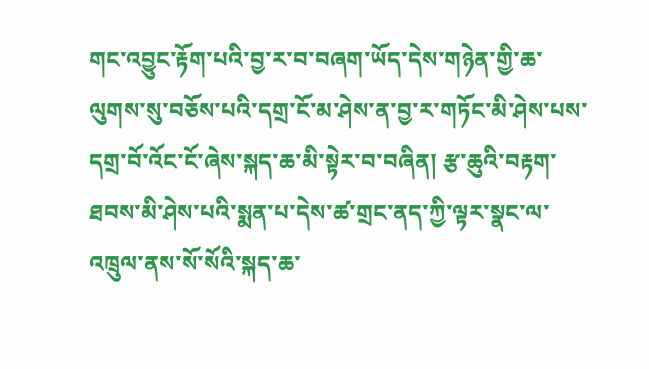གང་འབྱུང་རྟོག་པའི་བྱ་ར་བ་བཞག་ཡོད་དེས་གཉེན་གྱི་ཆ་ལུགས་སུ་བཅོས་པའི་དགྲ་ངོ་མ་ཤེས་ན་བྱ་ར་གཏོང་མི་ཤེས་པས་དགྲ་བོ་འོང་ངོ་ཞེས་སྐད་ཆ་མི་སྟེར་བ་བཞིན། རྩ་ཆུའི་བརྟག་ཐབས་མི་ཤེས་པའི་སྨན་པ་དེས་ཚ་གྲང་ནད་ཀྱི་ལྟར་སྣང་ལ་འཁྲུལ་ནས་སོ་སོའི་སྐད་ཆ་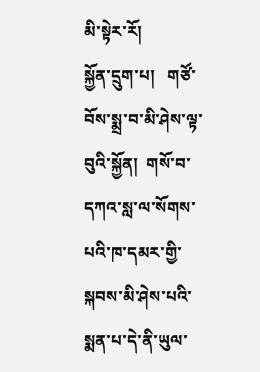མི་སྟེར་རོ།
སྐྱོན་དྲུག་པ།   གཙོ་བོས་སྨྲ་བ་མི་ཤེས་ལྟ་བུའི་སྐྱོན།  གསོ་བ་དཀའ་སླ་ལ་སོགས་པའི་ཁ་དམར་གྱི་སྐབས་མི་ཤེས་པའི་སྨན་པ་དེ་ནི་ཡུལ་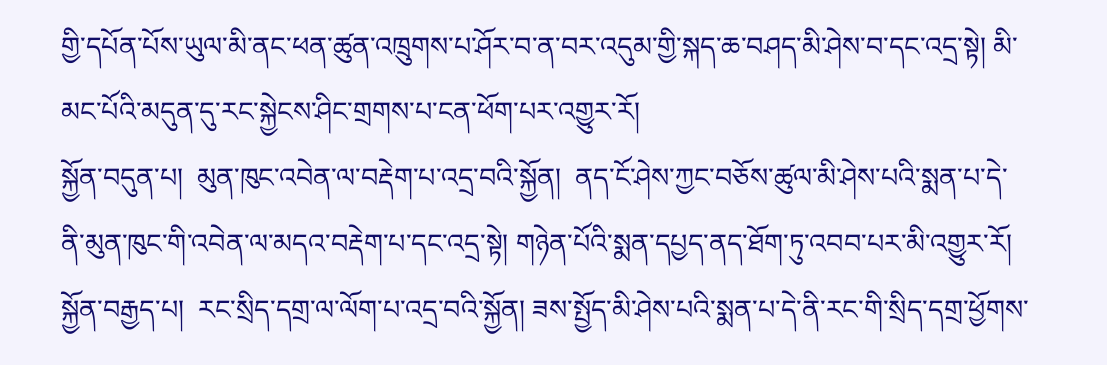གྱི་དཔོན་པོས་ཡུལ་མི་ནང་ཕན་ཚུན་འཁྲུགས་པ་ཤོར་བ་ན་བར་འདུམ་གྱི་སྐད་ཆ་བཤད་མི་ཤེས་བ་དང་འདྲ་སྟེ། མི་མང་པོའི་མདུན་དུ་རང་སྐྱེངས་ཤིང་གྲགས་པ་ངན་ཕོག་པར་འགྱུར་རོ།
སྐྱོན་བདུན་པ།  མུན་ཁུང་འབེན་ལ་བརྡེག་པ་འདྲ་བའི་སྐྱོན།  ནད་ངོ་ཤེས་ཀྱང་བཅོས་ཚུལ་མི་ཤེས་པའི་སྨན་པ་དེ་ནི་མུན་ཁུང་གི་འབེན་ལ་མདའ་བརྡེག་པ་དང་འདྲ་སྟེ། གཉེན་པོའི་སྨན་དཔྱད་ནད་ཐོག་ཏུ་འབབ་པར་མི་འགྱུར་རོ།
སྐྱོན་བརྒྱད་པ།  རང་སྲིད་དགྲ་ལ་ལོག་པ་འདྲ་བའི་སྐྱོན། ཟས་སྤྱོད་མི་ཤེས་པའི་སྨན་པ་དེ་ནི་རང་གི་སྲིད་དགྲ་ཕྱོགས་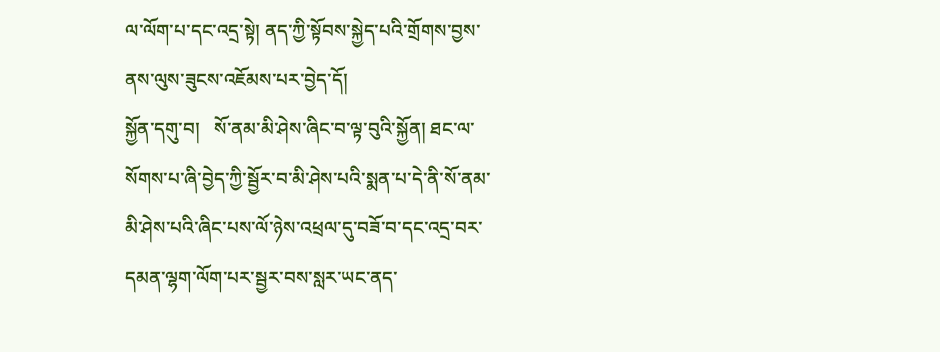ལ་ལོག་པ་དང་འདྲ་སྟེ། ནད་ཀྱི་སྟོབས་སྐྱེད་པའི་གྲོགས་བྱས་ནས་ལུས་ཟུངས་འཇོམས་པར་བྱེད་དོ།
སྐྱོན་དགུ་བ།   སོ་ནམ་མི་ཤེས་ཞིང་བ་ལྟ་བུའི་སྐྱོན། ཐང་ལ་སོགས་པ་ཞི་བྱེད་ཀྱི་སྦྱོར་བ་མི་ཤེས་པའི་སྨན་པ་དེ་ནི་སོ་ནམ་མི་ཤེས་པའི་ཞིང་པས་ལོ་ཉེས་འཕྲལ་དུ་བཟོ་བ་དང་འདྲ་བར་དམན་ལྷག་ལོག་པར་སྦྱར་བས་སླར་ཡང་ནད་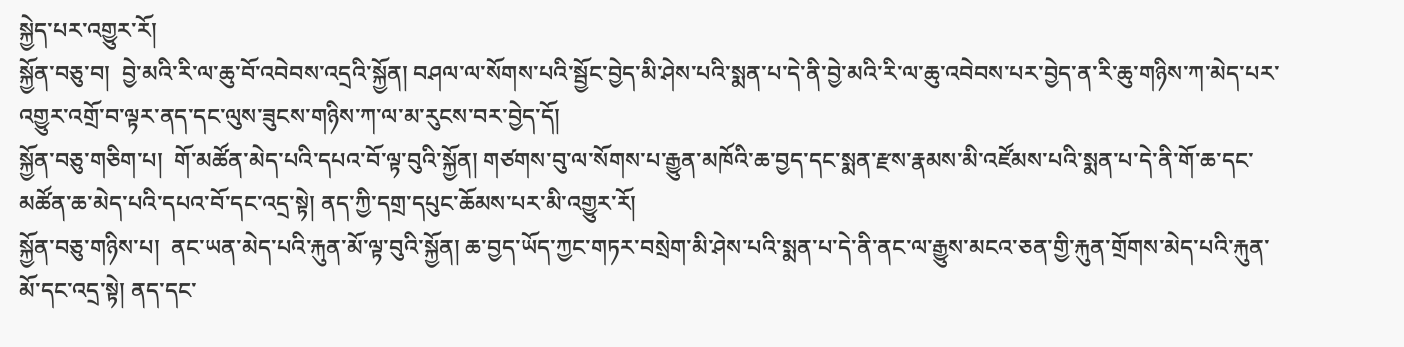སྐྱེད་པར་འགྱུར་རོ།
སྐྱོན་བཅུ་བ།  བྱེ་མའི་རི་ལ་ཆུ་བོ་འབེབས་འདྲའི་སྐྱོན། བཤལ་ལ་སོགས་པའི་སྦྱོང་བྱེད་མི་ཤེས་པའི་སྨན་པ་དེ་ནི་བྱེ་མའི་རི་ལ་ཆུ་འབེབས་པར་བྱེད་ན་རི་ཆུ་གཉིས་ཀ་མེད་པར་འགྱུར་འགྲོ་བ་ལྟར་ནད་དང་ལུས་ཟུངས་གཉིས་ཀ་ལ་མ་རུངས་བར་བྱེད་དོ།
སྐྱོན་བཅུ་གཅིག་པ།  གོ་མཚོན་མེད་པའི་དཔའ་བོ་ལྟ་བུའི་སྐྱོན། གཙགས་བུ་ལ་སོགས་པ་རྒྱུན་མཁོའི་ཆ་བྱད་དང་སྨན་རྫས་རྣམས་མི་འཛོམས་པའི་སྨན་པ་དེ་ནི་གོ་ཆ་དང་མཚོན་ཆ་མེད་པའི་དཔའ་བོ་དང་འདྲ་སྟེ། ནད་ཀྱི་དགྲ་དཔུང་ཆོམས་པར་མི་འགྱུར་རོ།
སྐྱོན་བཅུ་གཉིས་པ།  ནང་ཡན་མེད་པའི་རྐུན་མོ་ལྟ་བུའི་སྐྱོན། ཆ་བྱད་ཡོད་ཀྱང་གཏར་བསྲེག་མི་ཤེས་པའི་སྨན་པ་དེ་ནི་ནང་ལ་རྒྱུས་མངའ་ཅན་གྱི་རྐུན་གྲོགས་མེད་པའི་རྐུན་མོ་དང་འདྲ་སྟེ། ནད་དང་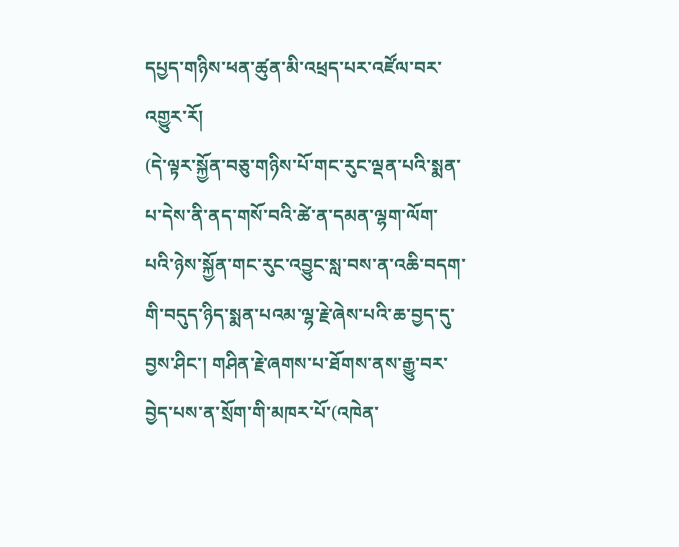དཔྱད་གཉིས་ཕན་ཚུན་མི་འཕྲད་པར་འཛོལ་བར་འགྱུར་རོ།
(དེ་ལྟར་སྐྱོན་བཅུ་གཉིས་པོ་གང་རུང་ལྡན་པའི་སྨན་པ་དེས་ནི་ནད་གསོ་བའི་ཚེ་ན་དམན་ལྷག་ལོག་པའི་ཉེས་སྐྱོན་གང་རུང་འབྱུང་སླ་བས་ན་འཆི་བདག་གི་བདུད་ཉིད་སྨན་པའམ་ལྷ་རྗེ་ཞེས་པའི་ཆ་བྱད་དུ་བྱས་ཤིང་། གཤིན་རྗེ་ཞགས་པ་ཐོགས་ནས་རྒྱུ་བར་བྱེད་པས་ན་སྲོག་གི་མཁར་པོ་(འཁེན་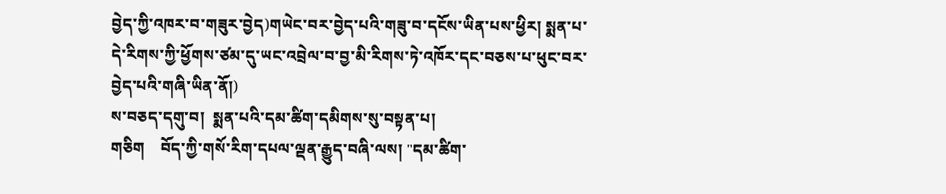བྱེད་ཀྱི་འཁར་བ་གཟུར་བྱེད)གཡེང་བར་བྱེད་པའི་གཟུ་བ་དངོས་ཡིན་པས་ཕྱིར། སྨན་པ་དེ་རིགས་ཀྱི་ཕྱོགས་ཙམ་དུ་ཡང་འབྲེལ་བ་བྱ་མི་རིགས་ཏེ་འཁོར་དང་བཅས་པ་ཕུང་བར་བྱེད་པའི་གཞི་ཡིན་ནོ།)
ས་བཅད་དགུ་བ།  སྨན་པའི་དམ་ཚིག་དམིགས་སུ་བསྟན་པ།
གཅིག    བོད་ཀྱི་གསོ་རིག་དཔལ་ལྡན་རྒྱུད་བཞི་ལས། "དམ་ཚིག་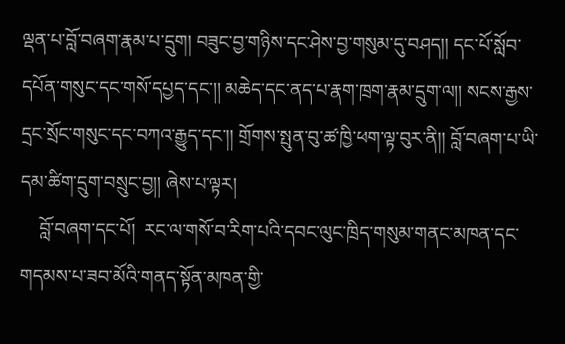ལྡན་པ་བློ་བཞག་རྣམ་པ་དྲུག། བཟུང་བྱ་གཉིས་དང་ཤེས་བྱ་གསུམ་དུ་བཤད།། དང་པོ་སློབ་དཔོན་གསུང་དང་གསོ་དཔྱད་དང་།། མཆེད་དང་ནད་པ་རྣག་ཁྲག་རྣམ་དྲུག་ལ།། སངས་རྒྱས་དྲང་སྲོང་གསུང་དང་བཀའ་རྒྱུད་དང་།། གྲོགས་སྤུན་བུ་ཚ་ཁྱི་ཕག་ལྟ་བུར་ནི།། བློ་བཞག་པ་ཡི་དམ་ཚིག་དྲུག་བསྲུང་བྱ།། ཞེས་པ་ལྟར།
    བློ་བཞག་དང་པོ།  རང་ལ་གསོ་བ་རིག་པའི་དབང་ལུང་ཁྲིད་གསུམ་གནང་མཁན་དང་གདམས་པ་ཟབ་མོའི་གནད་སྟོན་མཁན་གྱི་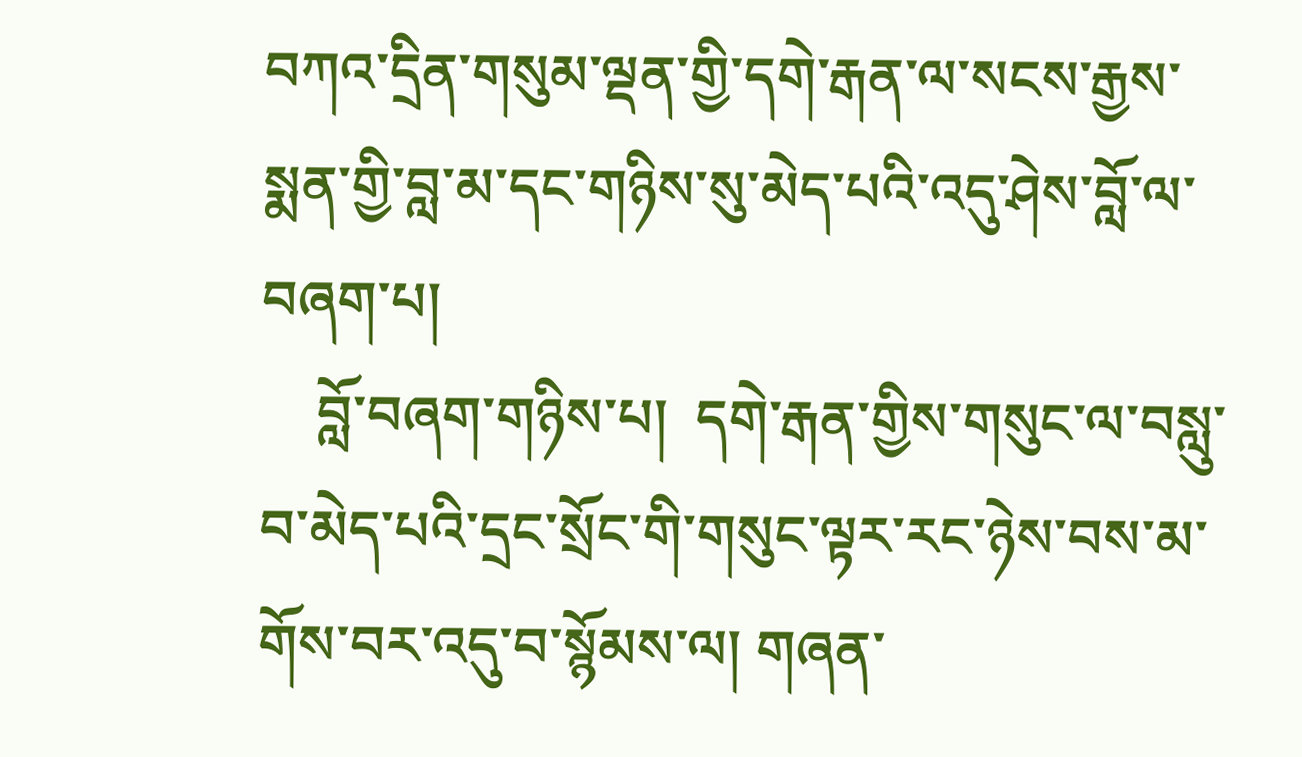བཀའ་དྲིན་གསུམ་ལྡན་གྱི་དགེ་རྒན་ལ་སངས་རྒྱས་སྨན་གྱི་བླ་མ་དང་གཉིས་སུ་མེད་པའི་འདུ་ཤེས་བློ་ལ་བཞག་པ།
    བློ་བཞག་གཉིས་པ།  དགེ་རྒན་གྱིས་གསུང་ལ་བསླུ་བ་མེད་པའི་དྲང་སྲོང་གི་གསུང་ལྟར་རང་ཉེས་བས་མ་གོས་བར་འདུ་བ་སྙོམས་ལ། གཞན་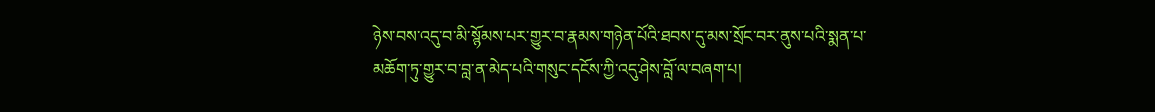ཉེས་བས་འདུ་བ་མི་སྙོམས་པར་གྱུར་བ་རྣམས་གཉེན་པོའི་ཐབས་དུ་མས་སྲོང་བར་ནུས་པའི་སྨན་པ་མཆོག་ཏུ་གྱུར་བ་བླ་ན་མེད་པའི་གསུང་དངོས་ཀྱི་འདུ་ཤེས་བློ་ལ་བཞག་པ།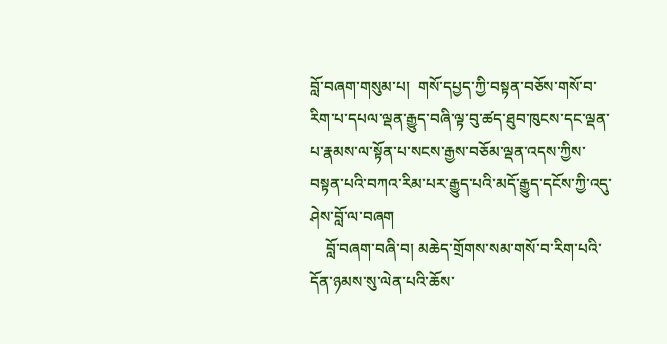བློ་བཞག་གསུམ་པ།  གསོ་དཔྱད་ཀྱི་བསྟན་བཅོས་གསོ་བ་རིག་པ་དཔལ་ལྡན་རྒྱུད་བཞི་ལྟ་བུ་ཚད་ཐུབ་ཁུངས་དང་ལྡན་པ་རྣམས་ལ་སྟོན་པ་སངས་རྒྱས་བཅོམ་ལྡན་འདས་ཀྱིས་བསྟན་པའི་བཀའ་རིམ་པར་རྒྱུད་པའི་མདོ་རྒྱུད་དངོས་ཀྱི་འདུ་ཤེས་བློ་ལ་བཞག
    བློ་བཞག་བཞི་བ། མཆེད་གྲོགས་སམ་གསོ་བ་རིག་པའི་དོན་ཉམས་སུ་ལེན་པའི་ཆོས་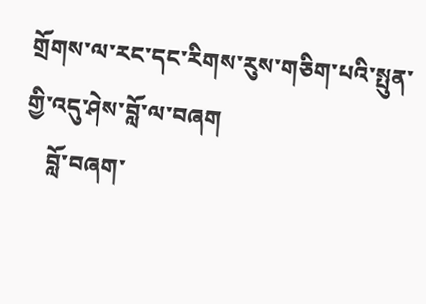གྲོགས་ལ་རང་དང་རིགས་རུས་གཅིག་པའི་སྤུན་གྱི་འདུ་ཤེས་བློ་ལ་བཞག
    བློ་བཞག་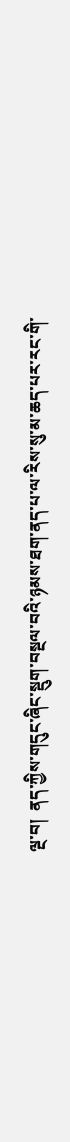ལྔ་བ།  ནད་ཀྱིས་གདུང་ཞིང་སྡུག་བསྔལ་བའི་ཉམས་ཐག་ནད་པ་ལ་རིས་སུ་མ་ཆད་པར་རང་གི་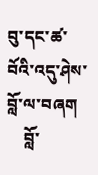བུ་དང་ཚ་བོའི་འདུ་ཤེས་བློ་ལ་བཞག
    བློ་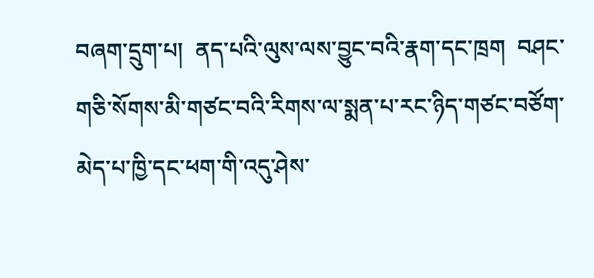བཞག་དྲུག་པ།  ནད་པའི་ལུས་ལས་བྱུང་བའི་རྣག་དང་ཁྲག  བཤང་གཅི་སོགས་མི་གཙང་བའི་རིགས་ལ་སྨན་པ་རང་ཉིད་གཙང་བཙོག་མེད་པ་ཁྱི་དང་ཕག་གི་འདུ་ཤེས་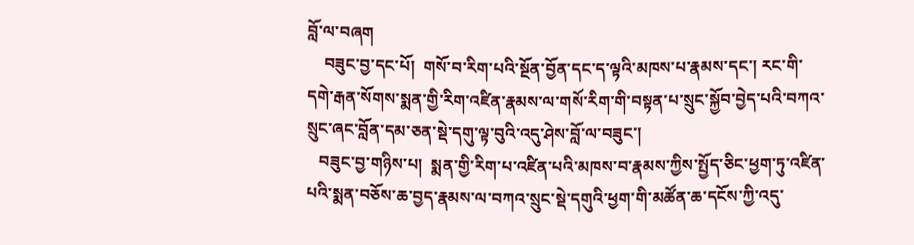བློ་ལ་བཞག
    བཟུང་བྱ་དང་པོ།  གསོ་བ་རིག་པའི་སྔོན་བྱོན་དང་ད་ལྟའི་མཁས་པ་རྣམས་དང་། རང་གི་དགེ་རྒན་སོགས་སྨན་གྱི་རིག་འཛིན་རྣམས་ལ་གསོ་རིག་གི་བསྟན་པ་སྲུང་སྐྱོབ་བྱེད་པའི་བཀའ་སྲུང་ཞང་བློན་དམ་ཅན་སྡེ་དགུ་ལྟ་བུའི་འདུ་ཤེས་བློ་ལ་བཟུང་།
   བཟུང་བྱ་གཉིས་པ།  སྨན་གྱི་རིག་པ་འཛིན་པའི་མཁས་བ་རྣམས་ཀྱིས་སྤྱོད་ཅིང་ཕྱག་ཏུ་འཛིན་པའི་སྨན་བཅོས་ཆ་བྱད་རྣམས་ལ་བཀའ་སྲུང་སྡེ་དགུའི་ཕྱག་གི་མཚོན་ཆ་དངོས་ཀྱི་འདུ་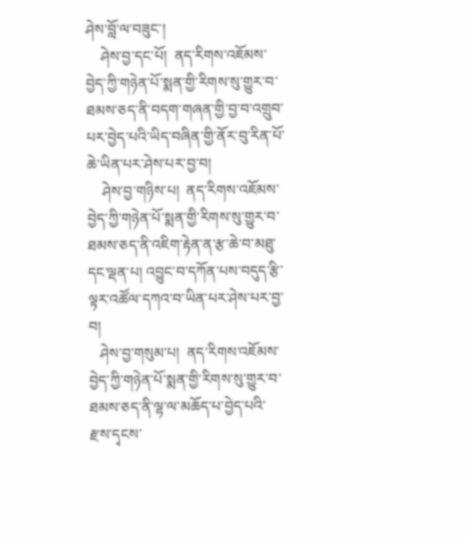ཤེས་བློ་ལ་བཟུང་།
    ཤེས་བྱ་དང་པོ།  ནད་རིགས་འཇོམས་བྱེད་ཀྱི་གཉེན་པོ་སྨན་གྱི་རིགས་སུ་གྱུར་བ་ཐམས་ཅད་ནི་བདག་གཞན་གྱི་བྱ་བ་འགྲུབ་པར་བྱེད་པའི་ཡིད་བཞིན་གྱི་ནོར་བུ་རིན་པོ་ཆེ་ཡིན་པར་ཤེས་པར་བྱ་བ།
    ཤེས་བྱ་གཉིས་པ།  ནད་རིགས་འཇོམས་བྱེད་ཀྱི་གཉེན་པོ་སྨན་གྱི་རིགས་སུ་གྱུར་བ་ཐམས་ཅད་ནི་འཇིག་རྟེན་ན་རྩ་ཆེ་བ་མཐུ་དང་ལྡན་པ། འབྱུང་བ་དཀོན་པས་བདུད་རྩི་ལྟར་འཚོལ་དཀའ་བ་ཡིན་པར་ཤེས་པར་བྱ་བ།
   ཤེས་བྱ་གསུམ་པ།  ནད་རིགས་འཇོམས་བྱེད་ཀྱི་གཉེན་པོ་སྨན་གྱི་རིགས་སུ་གྱུར་བ་ཐམས་ཅད་ནི་ལྷ་ལ་མཆོད་པ་བྱེད་པའི་རྫས་དྭངས་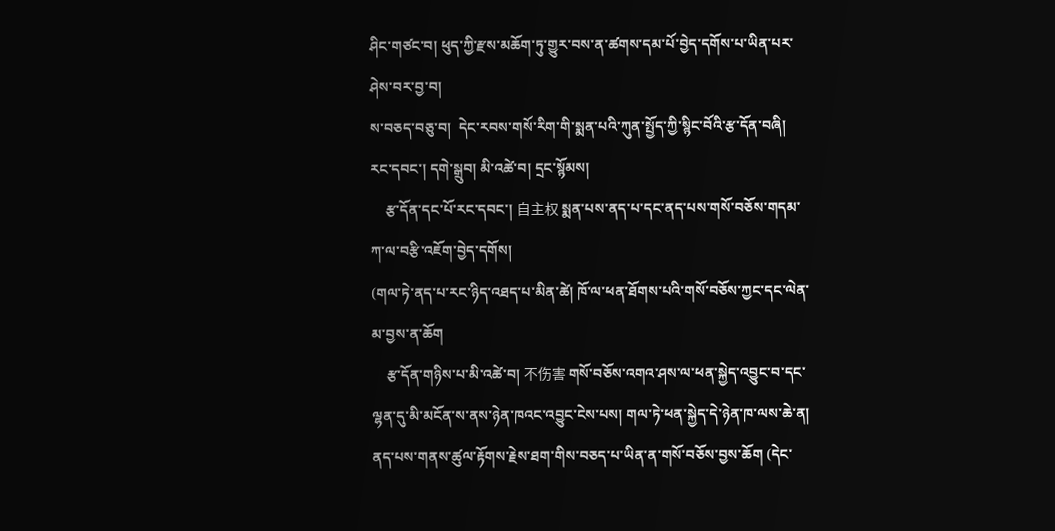ཤིང་གཙང་བ། ཕུད་ཀྱི་རྫས་མཆོག་ཏུ་གྱུར་བས་ན་ཚགས་དམ་པོ་བྱེད་དགོས་པ་ཡིན་པར་ཤེས་བར་བྱ་བ།
ས་བཅད་བཅུ་བ།  དེང་རབས་གསོ་རིག་གི་སྨན་པའི་ཀུན་སྤྱོད་ཀྱི་སྙིང་བོའི་རྩ་དོན་བཞི།  རང་དབང་། དགེ་སྒྲུབ། མི་འཚེ་བ། དྲང་སྙོམས།
    རྩ་དོན་དང་པོ་རང་དབང་། 自主权 སྨན་པས་ནད་པ་དང་ནད་པས་གསོ་བཅོས་གདམ་ཀ་ལ་བརྩི་འཇོག་བྱེད་དགོས།
(གལ་ཏེ་ནད་པ་རང་ཉིད་འཐད་པ་མིན་ཚེ། ཁོ་ལ་ཕན་ཐོགས་པའི་གསོ་བཅོས་ཀྱང་དང་ལེན་མ་བྱས་ན་ཆོག
    རྩ་དོན་གཉིས་པ་མི་འཚེ་བ། 不伤害 གསོ་བཅོས་འགའ་ཤས་ལ་ཕན་སྐྱེད་འབྱུང་བ་དང་ལྷན་དུ་མི་མངོན་ས་ནས་ཉེན་ཁའང་འབྱུང་ངེས་པས། གལ་ཏེ་ཕན་སྐྱེད་དེ་ཉེན་ཁ་ལས་ཆེ་ན། ནད་པས་གནས་ཚུལ་རྟོགས་རྗེས་ཐག་གིས་བཅད་པ་ཡིན་ན་གསོ་བཅོས་བྱས་ཆོག (དེང་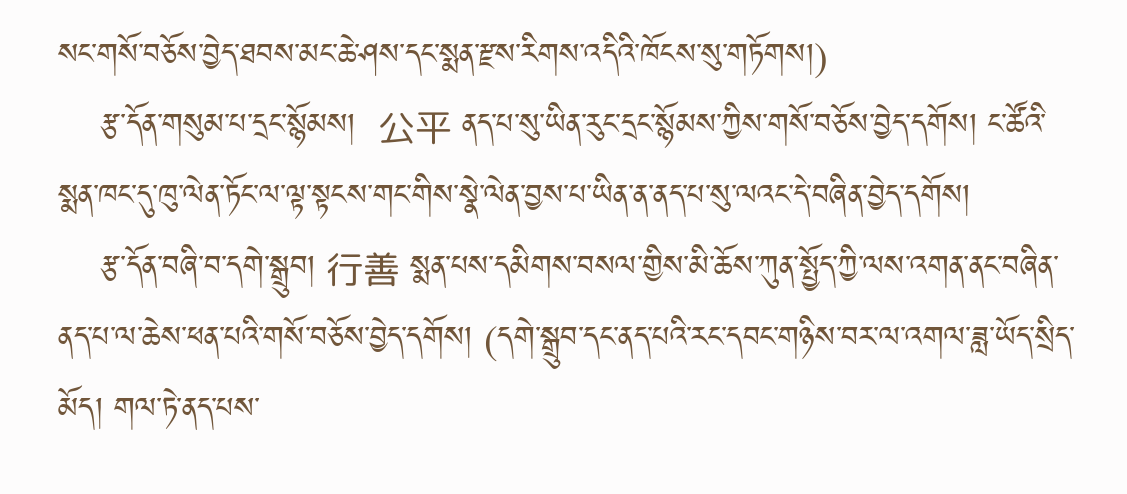སང་གསོ་བཅོས་བྱེད་ཐབས་མང་ཆེ་ཤས་དང་སྨན་རྫས་རིགས་འདིའི་ཁོངས་སུ་གཏོགས།)
    རྩ་དོན་གསུམ་པ་དྲང་སྙོམས།  公平 ནད་པ་སུ་ཡིན་རུང་དྲང་སྙོམས་ཀྱིས་གསོ་བཅོས་བྱེད་དགོས། ང་ཚོའི་སྨན་ཁང་དུ་ཁུ་ལེན་ཏོང་ལ་ལྟ་སྟངས་གང་གིས་སྣེ་ལེན་བྱས་པ་ཡིན་ན་ནད་པ་སུ་ལའང་དེ་བཞིན་བྱེད་དགོས།
    རྩ་དོན་བཞི་བ་དགེ་སྒྲུབ། 行善 སྨན་པས་དམིགས་བསལ་གྱིས་མི་ཆོས་ཀུན་སྤྱོད་ཀྱི་ལས་འགན་ནང་བཞིན་ནད་པ་ལ་ཆེས་ཕན་པའི་གསོ་བཅོས་བྱེད་དགོས། (དགེ་སྒྲུབ་དང་ནད་པའི་རང་དབང་གཉིས་བར་ལ་འགལ་ཟླ་ཡོད་སྲིད་མོད། གལ་ཏེ་ནད་པས་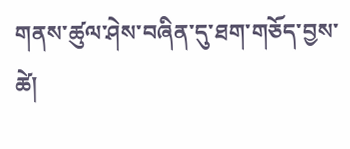གནས་ཚུལ་ཤེས་བཞིན་དུ་ཐག་གཅོད་བྱས་ཚེ།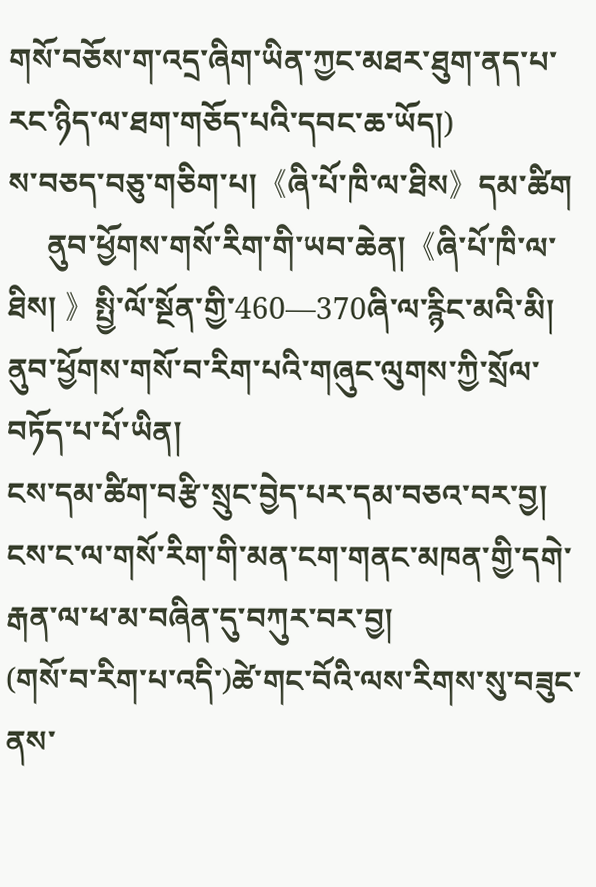གསོ་བཅོས་ག་འདྲ་ཞིག་ཡིན་ཀྱང་མཐར་ཐུག་ནད་པ་རང་ཉིད་ལ་ཐག་གཅོད་པའི་དབང་ཆ་ཡོད།)
ས་བཅད་བཅུ་གཅིག་པ།《ཞི་པོ་ཁི་ལ་ཐིས》དམ་ཚིག
     ནུབ་ཕྱོགས་གསོ་རིག་གི་ཡབ་ཆེན།《ཞི་པོ་ཁི་ལ་ཐིས། 》སྤྱི་ལོ་སྔོན་གྱི་460—370ཞི་ལ་རྙིང་མའི་མི། ནུབ་ཕྱོགས་གསོ་བ་རིག་པའི་གཞུང་ལུགས་ཀྱི་སྲོལ་བཏོད་པ་པོ་ཡིན།
ངས་དམ་ཚིག་བརྩི་སྲུང་བྱེད་པར་དམ་བཅའ་བར་བྱ།
ངས་ང་ལ་གསོ་རིག་གི་མན་ངག་གནང་མཁན་གྱི་དགེ་རྒན་ལ་ཕ་མ་བཞིན་དུ་བཀུར་བར་བྱ།
(གསོ་བ་རིག་པ་འདི་)ཚེ་གང་བོའི་ལས་རིགས་སུ་བཟུང་ནས་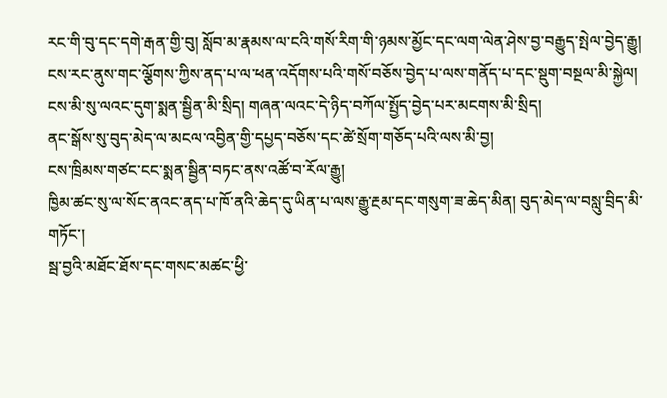རང་གི་བུ་དང་དགེ་རྒན་གྱི་བུ། སློབ་མ་རྣམས་ལ་ངའི་གསོ་རིག་གི་ཉམས་མྱོང་དང་ལག་ལེན་ཤེས་བྱ་བརྒྱུད་སྤེལ་བྱེད་རྒྱུ།
ངས་རང་ནུས་གང་ལྕོགས་ཀྱིས་ནད་པ་ལ་ཕན་འདོགས་པའི་གསོ་བཅོས་བྱེད་པ་ལས་གནོད་པ་དང་སྡུག་བསྔལ་མི་སྐྱེལ།
ངས་མི་སུ་ལའང་དུག་སྨན་སྦྱིན་མི་སྲིད། གཞན་ལའང་དེ་ཉིད་བཀོལ་སྤྱོད་བྱེད་པར་མངགས་མི་སྲིད།
ནང་སྒོས་སུ་བུད་མེད་ལ་མངལ་འབྱིན་གྱི་དཔྱད་བཅོས་དང་ཚེ་སྲོག་གཅོད་པའི་ལས་མི་བྱ།
ངས་ཁྲིམས་གཙང་ངང་སྨན་སྦྱིན་བཏང་ནས་འཚོ་བ་རོལ་རྒྱུ།
ཁྱིམ་ཚང་སུ་ལ་སོང་ནའང་ནད་པ་ཁོ་ནའི་ཆེད་དུ་ཡིན་པ་ལས་རྒྱུ་རྔམ་དང་གསུག་ཟ་ཆེད་མིན། བུད་མེད་ལ་བསླུ་བྲིད་མི་གཏོང་།
སྦ་བྱའི་མཐོང་ཐོས་དང་གསང་མཚང་ཕྱི་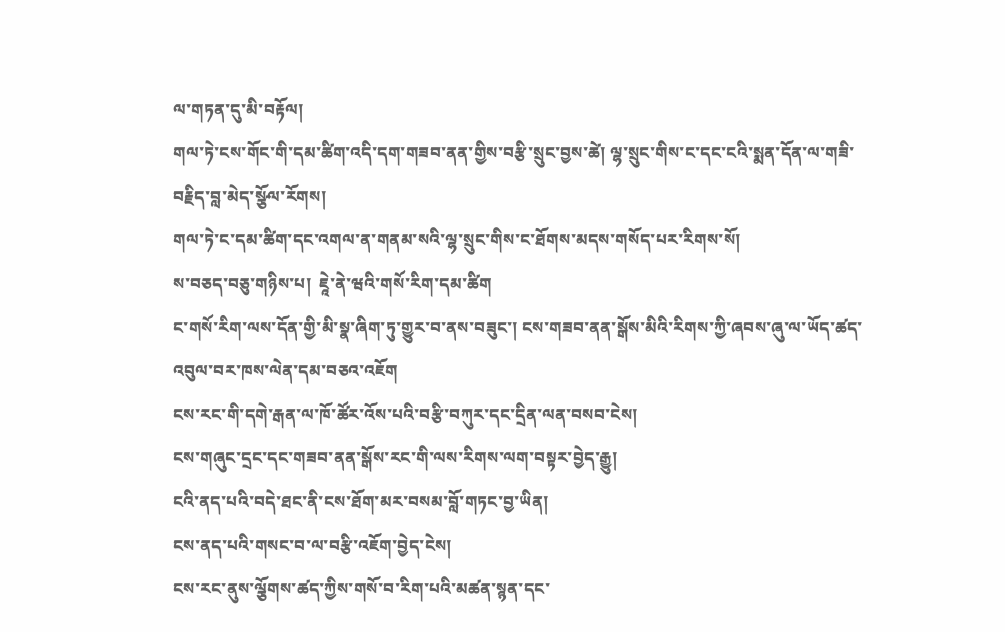ལ་གཏན་དུ་མི་བརྟོལ།
གལ་ཏེ་ངས་གོང་གི་དམ་ཚིག་འདི་དག་གཟབ་ནན་གྱིས་བརྩི་སྲུང་བྱས་ཚེ། ལྷ་སྲུང་གིས་ང་དང་ངའི་སྨན་དོན་ལ་གཟི་བརྗིད་བླ་མེད་སྩོལ་རོགས།
གལ་ཏེ་ང་དམ་ཚིག་དང་འགལ་ན་གནམ་སའི་ལྷ་སྲུང་གིས་ང་ཐོགས་མདས་གསོད་པར་རིགས་སོ།
ས་བཅད་བཅུ་གཉིས་པ།  ཇཱེ་ནེ་ཝའི་གསོ་རིག་དམ་ཚིག
ང་གསོ་རིག་ལས་དོན་གྱི་མི་སྣ་ཞིག་ཏུ་གྱུར་བ་ནས་བཟུང་། ངས་གཟབ་ནན་སྒོས་མིའི་རིགས་ཀྱི་ཞབས་ཞུ་ལ་ཡོད་ཚད་འབུལ་བར་ཁས་ལེན་དམ་བཅའ་འཇོག
ངས་རང་གི་དགེ་རྒན་ལ་ཁོ་ཚོར་འོས་པའི་བརྩི་བཀུར་དང་དྲིན་ལན་བསབ་ངེས།
ངས་གཞུང་དྲང་དང་གཟབ་ནན་སྒོས་རང་གི་ལས་རིགས་ལག་བསྟར་བྱེད་རྒྱུ།
ངའི་ནད་པའི་བདེ་ཐང་ནི་ངས་ཐོག་མར་བསམ་བློ་གཏང་བྱ་ཡིན།
ངས་ནད་པའི་གསང་བ་ལ་བརྩི་འཇོག་བྱེད་ངེས།
ངས་རང་ནུས་ལྕོགས་ཚད་ཀྱིས་གསོ་བ་རིག་པའི་མཚན་སྙན་དང་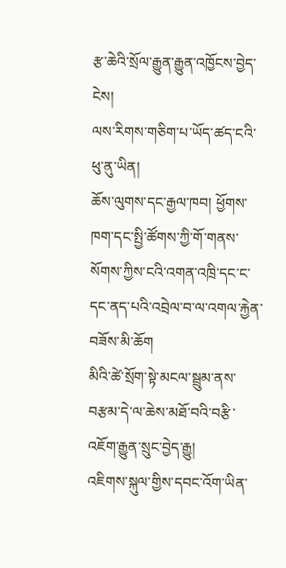རྩ་ཆེའི་སྲོལ་རྒྱུན་རྒྱུན་འཁྱོངས་བྱེད་ངེས།
ལས་རིགས་གཅིག་པ་ཡོད་ཚད་ངའི་ཕུ་ནུ་ཡིན།
ཆོས་ལུགས་དང་རྒྱལ་ཁབ། ཕྱོགས་ཁག་དང་སྤྱི་ཚོགས་ཀྱི་གོ་གནས་སོགས་ཀྱིས་ངའི་འགན་འཁྲི་དང་ང་དང་ནད་པའི་འབྲེལ་བ་ལ་འགལ་རྐྱེན་བཟོས་མི་ཆོག
མིའི་ཚེ་སྲོག་སྟེ་མངལ་སྦྲུམ་ནས་བརྩམ་དེ་ལ་ཆེས་མཐོ་བའི་བརྩི་འཇོག་རྒྱུན་སྲུང་བྱེད་རྒྱུ།
འཇིགས་སྐུལ་གྱིས་དབང་འོག་ཡིན་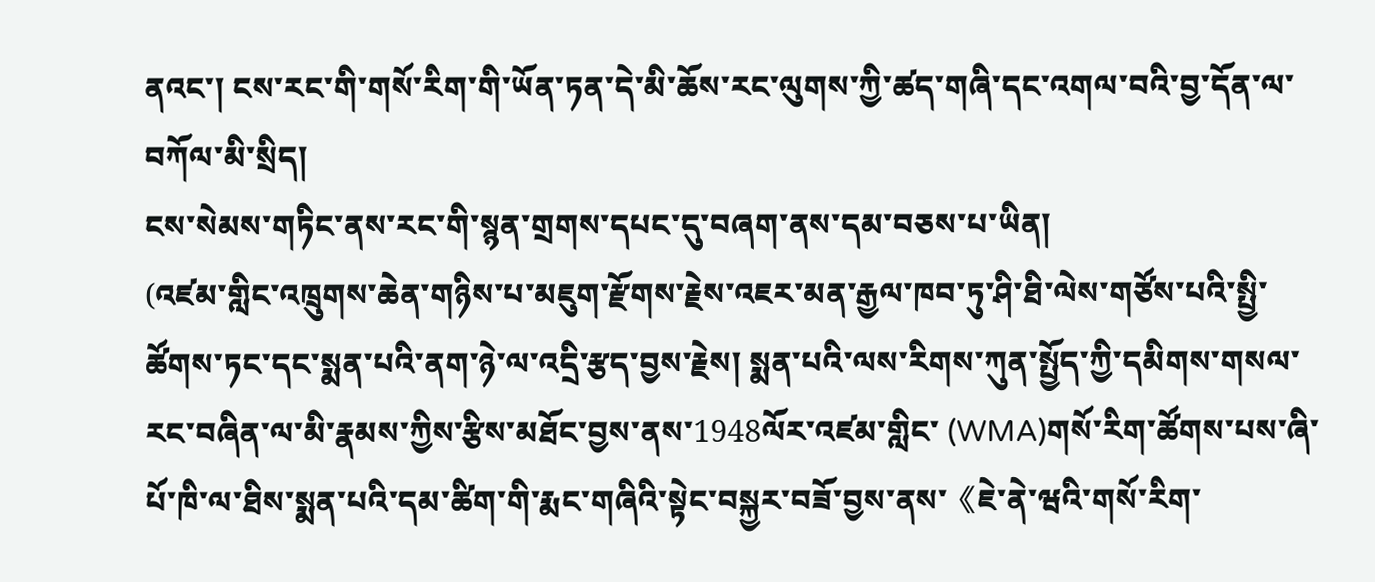ནའང་། ངས་རང་གི་གསོ་རིག་གི་ཡོན་ཏན་དེ་མི་ཆོས་རང་ལུགས་ཀྱི་ཚད་གཞི་དང་འགལ་བའི་བྱ་དོན་ལ་བཀོལ་མི་སྲིད།
ངས་སེམས་གཏིང་ནས་རང་གི་སྙན་གྲགས་དཔང་དུ་བཞག་ནས་དམ་བཅས་པ་ཡིན།
(འཛམ་གླིང་འཁྲུགས་ཆེན་གཉིས་པ་མཇུག་རྫོགས་རྗེས་འཇར་མན་རྒྱལ་ཁབ་ཏུ་ཤི་ཐི་ལེས་གཙོས་པའི་སྤྱི་ཚོགས་ཏང་དང་སྨན་པའི་ནག་ཉེ་ལ་འདྲི་རྩད་བྱས་རྗེས། སྨན་པའི་ལས་རིགས་ཀུན་སྤྱོད་ཀྱི་དམིགས་གསལ་རང་བཞིན་ལ་མི་རྣམས་ཀྱིས་རྩིས་མཐོང་བྱས་ནས་1948ལོར་འཛམ་གླིང་ (WMA)གསོ་རིག་ཚོགས་པས་ཞི་པོ་ཁི་ལ་ཐིས་སྨན་པའི་དམ་ཚིག་གི་རྨང་གཞིའི་སྟེང་བསྐྱར་བཟོ་བྱས་ནས་《ཇེ་ནེ་ཝའི་གསོ་རིག་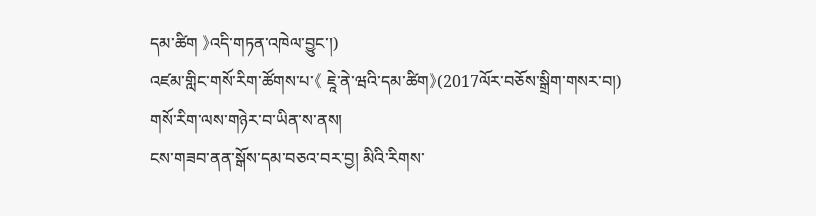དམ་ཚིག 》འདི་གཏན་འཁེལ་བྱུང་།)
འཛམ་གླིང་གསོ་རིག་ཚོགས་པ་《 ཇཱེ་ནེ་ཝའི་དམ་ཚིག》(2017ལོར་བཅོས་སྒྲིག་གསར་བ།)
གསོ་རིག་ལས་གཉེར་བ་ཡིན་ས་ནས།
ངས་གཟབ་ནན་སྒོས་དམ་བཅའ་བར་བྱ། མིའི་རིགས་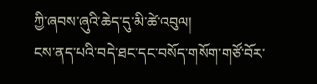ཀྱི་ཞབས་ཞུའི་ཆེད་དུ་མི་ཚེ་འབུལ།
ངས་ནད་པའི་བདེ་ཐང་དང་བསོད་གསོག་གཙོ་བོར་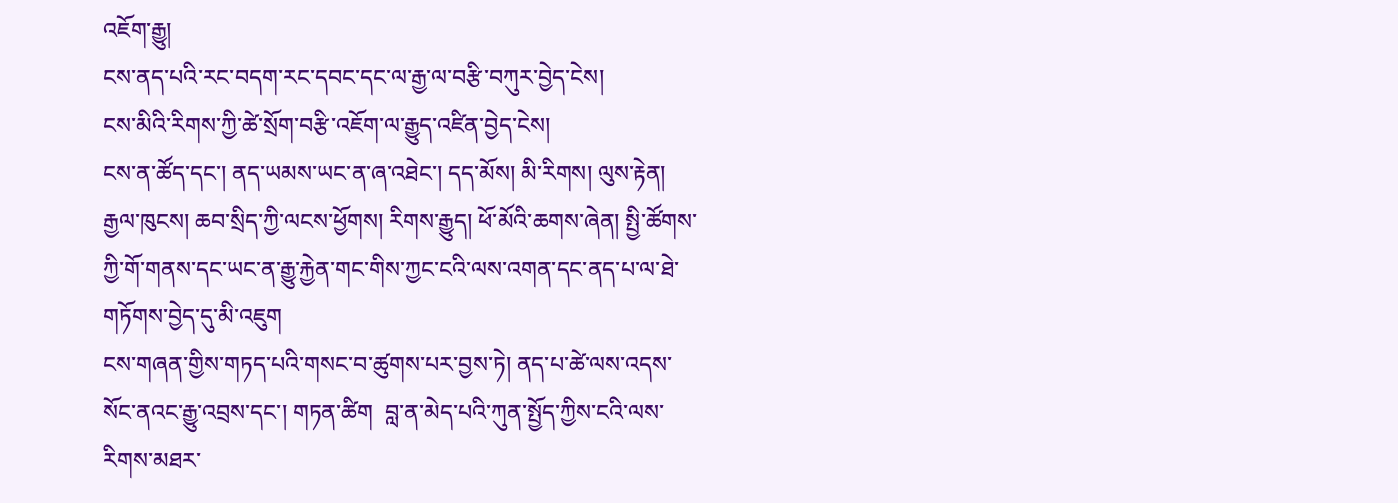འཇོག་རྒྱུ།
ངས་ནད་པའི་རང་བདག་རང་དབང་དང་ལ་རྒྱ་ལ་བརྩི་བཀུར་བྱེད་ངེས།
ངས་མིའི་རིགས་ཀྱི་ཚེ་སྲོག་བརྩི་འཇོག་ལ་རྒྱུད་འཛིན་བྱེད་ངེས།
ངས་ན་ཚོད་དང་། ནད་ཡམས་ཡང་ན་ཞ་འཐེང་། དད་མོས། མི་རིགས། ལུས་རྟེན། རྒྱལ་ཁུངས། ཆབ་སྲིད་ཀྱི་ལངས་ཕྱོགས། རིགས་རྒྱུད། ཕོ་མོའི་ཆགས་ཞེན། སྤྱི་ཚོགས་ཀྱི་གོ་གནས་དང་ཡང་ན་རྒྱུ་རྐྱེན་གང་གིས་ཀྱང་ངའི་ལས་འགན་དང་ནད་པ་ལ་ཐེ་གཏོགས་བྱེད་དུ་མི་འཇུག
ངས་གཞན་གྱིས་གཏད་པའི་གསང་བ་ཚུགས་པར་བྱས་ཏེ། ནད་པ་ཚེ་ལས་འདས་སོང་ནའང་རྒྱུ་འབྲས་དང་། གཏན་ཚིག  བླ་ན་མེད་པའི་ཀུན་སྤྱོད་ཀྱིས་ངའི་ལས་རིགས་མཐར་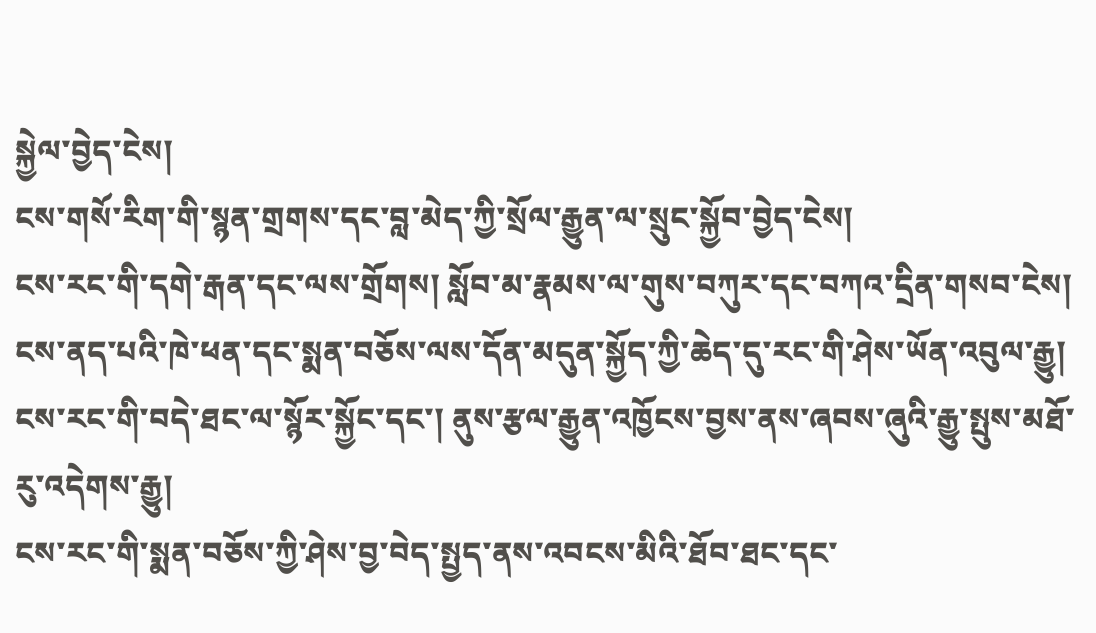སྐྱེལ་བྱེད་ངེས།
ངས་གསོ་རིག་གི་སྙན་གྲགས་དང་བླ་མེད་ཀྱི་སྲོལ་རྒྱུན་ལ་སྲུང་སྐྱོབ་བྱེད་ངེས།
ངས་རང་གི་དགེ་རྒན་དང་ལས་གྲོགས། སློབ་མ་རྣམས་ལ་གུས་བཀུར་དང་བཀའ་དྲིན་གསབ་ངེས།
ངས་ནད་པའི་ཁེ་ཕན་དང་སྨན་བཅོས་ལས་དོན་མདུན་སྐྱོད་ཀྱི་ཆེད་དུ་རང་གི་ཤེས་ཡོན་འབུལ་རྒྱུ།
ངས་རང་གི་བདེ་ཐང་ལ་སྙོར་སྐྱོང་དང་། ནུས་རྩལ་རྒྱུན་འཁྱོངས་བྱས་ནས་ཞབས་ཞུའི་རྒྱུ་སྤུས་མཐོ་རུ་འདེགས་རྒྱུ།
ངས་རང་གི་སྨན་བཅོས་ཀྱི་ཤེས་བྱ་བེད་སྤྱད་ནས་འབངས་མིའི་ཐོབ་ཐང་དང་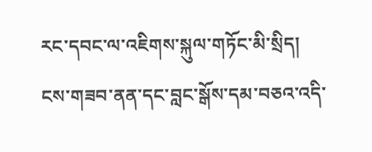རང་དབང་ལ་འཇིགས་སྐུལ་གཏོང་མི་སྲིད།
ངས་གཟབ་ནན་དང་བླང་སྒོས་དམ་བཅའ་འདི་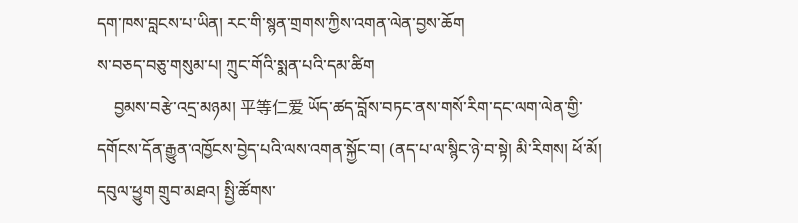དག་ཁས་བླངས་པ་ཡིན། རང་གི་སྙན་གྲགས་ཀྱིས་འགན་ལེན་བྱས་ཆོག
ས་བཅད་བཅུ་གསུམ་པ། ཀྲུང་གོའི་སྨན་པའི་དམ་ཚིག
    བྱམས་བརྩེ་འདྲ་མཉམ། 平等仁爱 ཡོད་ཚད་བློས་བཏང་ནས་གསོ་རིག་དང་ལག་ལེན་གྱི་དགོངས་དོན་རྒྱུན་འཁྱོངས་བྱེད་པའི་ལས་འགན་སྐྱོང་བ། (ནད་པ་ལ་སྙིང་ཉེ་བ་སྟེ། མི་རིགས། ཕོ་མོ། དབུལ་ཕྱུག གྲུབ་མཐའ། སྤྱི་ཚོགས་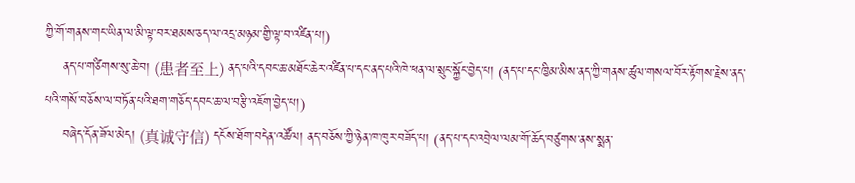ཀྱི་གོ་གནས་གང་ཡིན་ལ་མི་ལྟ་བར་ཐམས་ཅད་ལ་འདྲ་མཉམ་གྱི་ལྟ་བ་འཛིན་པ།)
    ནད་པ་གཙིགས་སུ་ཆེ་བ། (患者至上) ནད་པའི་དབང་ཆ་མཐོང་ཆེར་འཛིན་པ་དང་ནད་པའི་ཁེ་ཕན་ལ་སྲུང་སྐྱོང་བྱེད་པ། (ནད་པ་དང་ཁྱིམ་མིས་ནད་ཀྱི་གནས་ཚུལ་གསལ་བོར་རྟོགས་རྗེས་ནད་པའི་གསོ་བཅོས་ལ་བཏོན་པའི་ཐག་གཅོད་དབང་ཆ་ལ་བརྩི་འཇོག་བྱེད་པ།)
    བཞེད་དོན་ཟོལ་མེད། (真诚守信) དངོས་ཐོག་བདེན་འཚོལ། ནད་བཅོས་ཀྱི་ཉེན་ཁ་ཁུར་བཟོད་པ། (ནད་པ་དང་འབྲེལ་ལམ་གོ་ཆོད་བཙུགས་ནས་སྨན་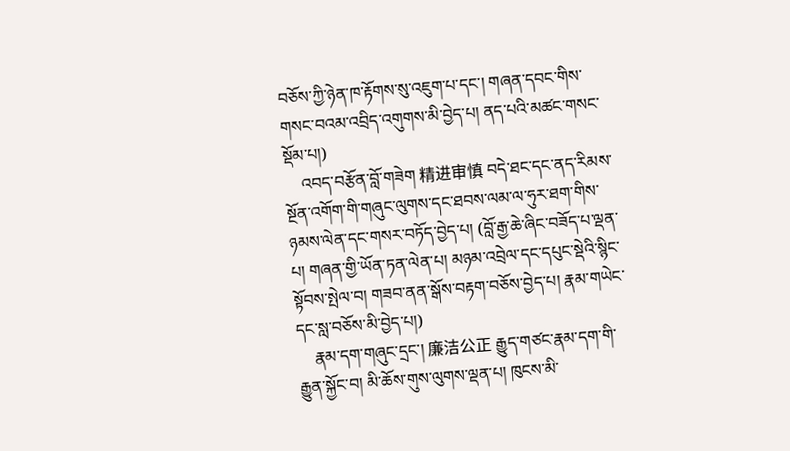བཅོས་ཀྱི་ཉེན་ཁ་རྟོགས་སུ་འཇུག་པ་དང་། གཞན་དབང་གིས་གསང་བའམ་འབྲིད་འགུགས་མི་བྱེད་པ། ནད་པའི་མཚང་གསང་སྡོམ་པ།)
    འབད་བརྩོན་བློ་གཟེག 精进审慎 བདེ་ཐང་དང་ནད་རིམས་སྔོན་འགོག་གི་གཞུང་ལུགས་དང་ཐབས་ལམ་ལ་ཧུར་ཐག་གིས་ཉམས་ལེན་དང་གསར་བཏོད་བྱེད་པ། (བློ་རྒྱ་ཆེ་ཞིང་བཟོད་པ་ལྡན་པ། གཞན་གྱི་ཡོན་ཏན་ལེན་པ། མཉམ་འབྲེལ་དང་དཔུང་སྡེའི་སྙིང་སྟོབས་སྤེལ་བ། གཟབ་ནན་སྒོས་བརྟག་བཅོས་བྱེད་པ། རྣམ་གཡེང་དང་སླ་བཅོས་མི་བྱེད་པ།)
    རྣམ་དག་གཞུང་དྲང་། 廉洁公正 རྒྱུད་གཙང་རྣམ་དག་གི་རྒྱུན་སྐྱོང་བ། མི་ཆོས་གུས་ལུགས་ལྡན་པ། ཁུངས་མི་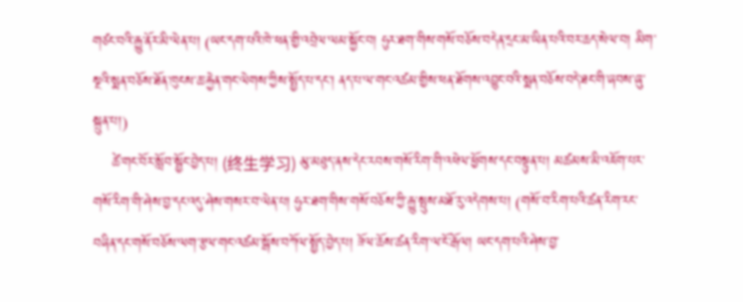གཙང་བའི་རྒྱུ་ནོར་མི་ལེན་པ། (ཡང་དག་པའི་ཁེ་ཕན་གྱི་འབྲེལ་ལམ་སྐྱོང་བ། ཧུར་ཐག་གིས་གསོ་བཅོས་བདེན་དྲང་མ་ཡིན་པའི་བར་ཆད་སེལ་བ། མིག་སྔའི་སྨན་བཅོས་ཐོན་ཁུངས་ཆ་རྐྱེན་གང་ལེགས་ཀྱིས་སྤྱོད་པ་དང་། ནད་པ་ལ་གང་འཚམ་གྱིས་ཕན་ཐོགས་འབྱུང་བའི་སྨན་བཅོས་བདེ་ཐང་གི་ཞབས་ཞུ་སྐྲུན་པ།)
    ཚེ་གང་བོར་སློབ་སྦྱོང་བྱེད་པ། (终生学习) མུ་མཐུད་ནས་དེང་རབས་གསོ་རིག་གི་འཕེལ་ཕྱོགས་དང་བསྟུན་པ། མཚམས་མི་འཇོག་པར་གསོ་རིག་གི་ཤེས་བྱ་དང་འདུ་ཤེས་གསར་བ་ལེན་པ། ཧུར་ཐག་གིས་གསོ་བཅོས་ཀྱི་རྒྱུ་སྤུས་མཐོ་རུ་འདེགས་པ། (གསོ་བ་རིག་པའི་ཚན་རིག་རང་བཞིན་དང་གསོ་བཅོས་ལག་རྩལ་གང་འཚམ་སྒོས་བཀོལ་སྤྱོད་བྱེད་པ། ཟོལ་ཆོས་ཚན་རིག་ལ་ངོ་རྒོལ། ཡང་དག་པའི་ཤེས་བྱ་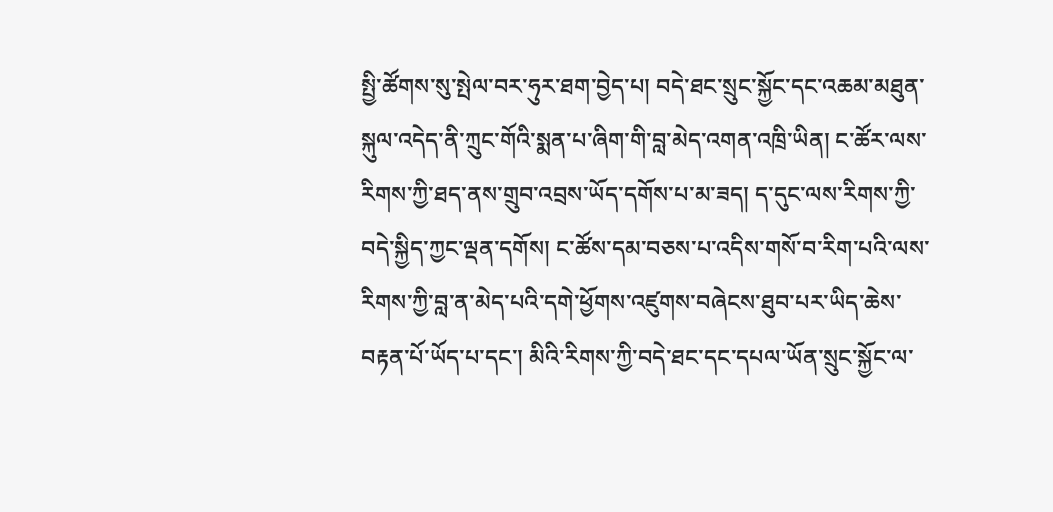སྤྱི་ཚོགས་སུ་སྤེལ་བར་ཧུར་ཐག་བྱེད་པ། བདེ་ཐང་སྲུང་སྐྱོང་དང་འཆམ་མཐུན་སྐུལ་འདེད་ནི་ཀྲུང་གོའི་སྨན་པ་ཞིག་གི་བླ་མེད་འགན་འཁྲི་ཡིན། ང་ཚོར་ལས་རིགས་ཀྱི་ཐད་ནས་གྲུབ་འབྲས་ཡོད་དགོས་པ་མ་ཟད། ད་དུང་ལས་རིགས་ཀྱི་བདེ་སྐྱིད་ཀྱང་ལྡན་དགོས། ང་ཚོས་དམ་བཅས་པ་འདིས་གསོ་བ་རིག་པའི་ལས་རིགས་ཀྱི་བླ་ན་མེད་པའི་དགེ་ཕྱོགས་འཛུགས་བཞེངས་ཐུབ་པར་ཡིད་ཆེས་བརྟན་པོ་ཡོད་པ་དང་། མིའི་རིགས་ཀྱི་བདེ་ཐང་དང་དཔལ་ཡོན་སྲུང་སྐྱོང་ལ་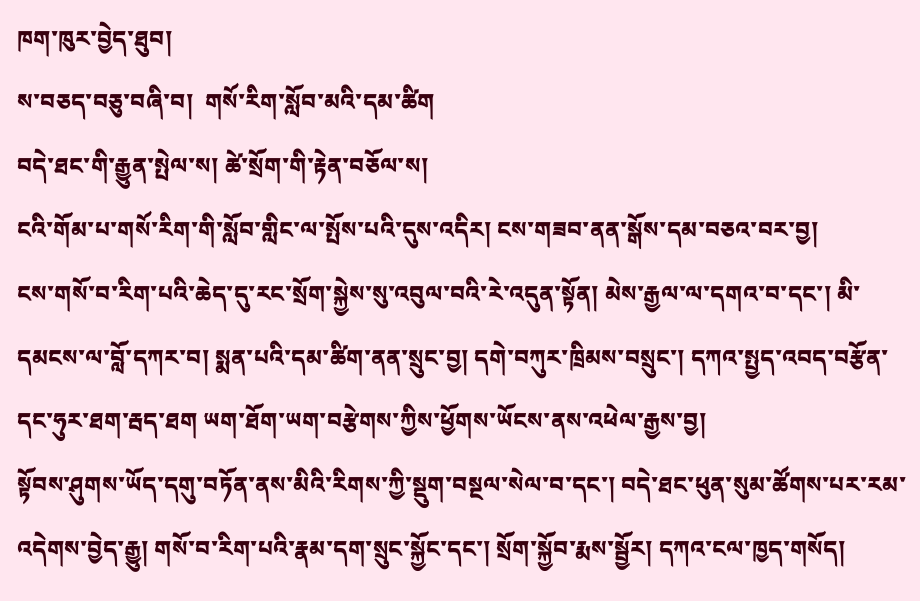ཁག་ཁུར་བྱེད་ཐུབ།
ས་བཅད་བཅུ་བཞི་བ།  གསོ་རིག་སློབ་མའི་དམ་ཚིག
བདེ་ཐང་གི་རྒྱུན་སྤེལ་ས། ཚེ་སྲོག་གི་རྟེན་བཅོལ་ས།
ངའི་གོམ་པ་གསོ་རིག་གི་སློབ་གླིང་ལ་སྤོས་པའི་དུས་འདིར། ངས་གཟབ་ནན་སྒོས་དམ་བཅའ་བར་བྱ།
ངས་གསོ་བ་རིག་པའི་ཆེད་དུ་རང་སྲོག་སྐྱེས་སུ་འབུལ་བའི་རེ་འདུན་སྟོན། མེས་རྒྱལ་ལ་དགའ་བ་དང་། མི་དམངས་ལ་བློ་དཀར་བ། སྨན་པའི་དམ་ཚིག་ནན་སྲུང་བྱ། དགེ་བཀུར་ཁྲིམས་བསྲུང་། དཀའ་སྤྱད་འབད་བརྩོན་དང་ཧུར་ཐག་རྦད་ཐག ཡག་ཐོག་ཡག་བརྩེགས་ཀྱིས་ཕྱོགས་ཡོངས་ནས་འཕེལ་རྒྱས་བྱ།
སྟོབས་ཤུགས་ཡོད་དགུ་བཏོན་ནས་མིའི་རིགས་ཀྱི་སྡུག་བསྔལ་སེལ་བ་དང་། བདེ་ཐང་ཕུན་སུམ་ཚོགས་པར་རམ་འདེགས་བྱེད་རྒྱུ། གསོ་བ་རིག་པའི་རྣམ་དག་སྲུང་སྐྱོང་དང་། སྲོག་སྐྱོབ་རྨས་སྦྱོར། དཀའ་ངལ་ཁྱད་གསོད།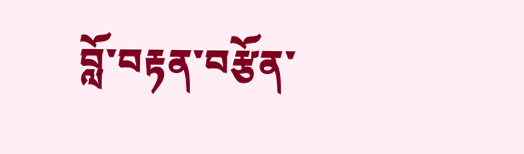བློ་བརྟན་བརྩོན་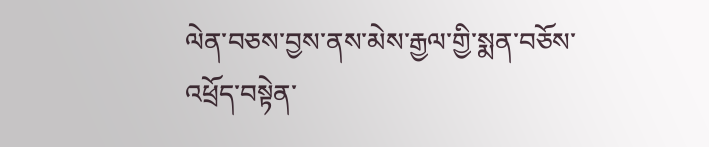ལེན་བཅས་བྱས་ནས་མེས་རྒྱལ་གྱི་སྨན་བཅོས་འཕྲོད་བསྟེན་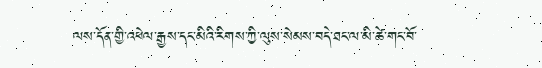ལས་དོན་གྱི་འཕེལ་རྒྱས་དང་མིའི་རིགས་ཀྱི་ལུས་སེམས་བདེ་ཐང་ལ་མི་ཚེ་གང་བོ་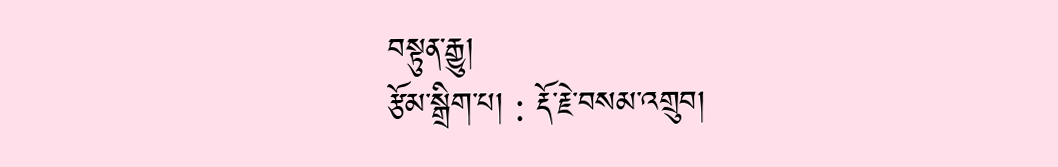བསྟུན་རྒྱུ།
རྩོམ་སྒྲིག་པ། : རྡོ་རྗེ་བསམ་འགྲུབ།